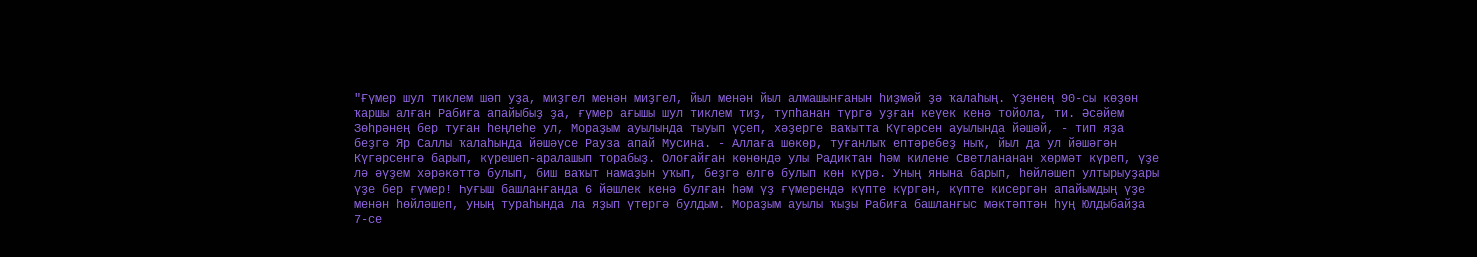"Ғүмер шул тиклем шәп уҙа, миҙгел менән миҙгел, йыл менән йыл алмашынғанын һиҙмәй ҙә ҡалаһың. Үҙенең 90-сы көҙөн ҡаршы алған Рабиға апайыбыҙ ҙа, ғүмер ағышы шул тиклем тиҙ, тупһанан түргә уҙған кеүек кенә тойола, ти. Әсәйем Зөһрәнең бер туған һеңлеһе ул, Мораҙым ауылында тыуып үҫеп, хәҙерге ваҡытта Күгәрсен ауылында йәшәй, - тип яҙа беҙгә Яр Саллы ҡалаһында йәшәүсе Рауза апай Мусина. - Аллаға шөкөр, туғанлыҡ ептәребеҙ ныҡ, йыл да ул йәшәгән Күгәрсенгә барып, күрешеп-аралашып торабыҙ. Олоғайған көнөндә улы Радиктан һәм килене Светлананан хөрмәт күреп, үҙе лә әүҙем хәрәкәттә булып, биш ваҡыт намаҙын уҡып, беҙгә өлгө булып көн күрә. Уның янына барып, һөйләшеп ултырыуҙары үҙе бер ғүмер! Һуғыш башланғанда 6 йәшлек кенә булған һәм үҙ ғүмерендә күпте күргән, күпте кисергән апайымдың үҙе менән һөйләшеп, уның тураһында ла яҙып үтергә булдым. Мораҙым ауылы ҡыҙы Рабиға башланғыс мәктәптән һуң Юлдыбайҙа 7-се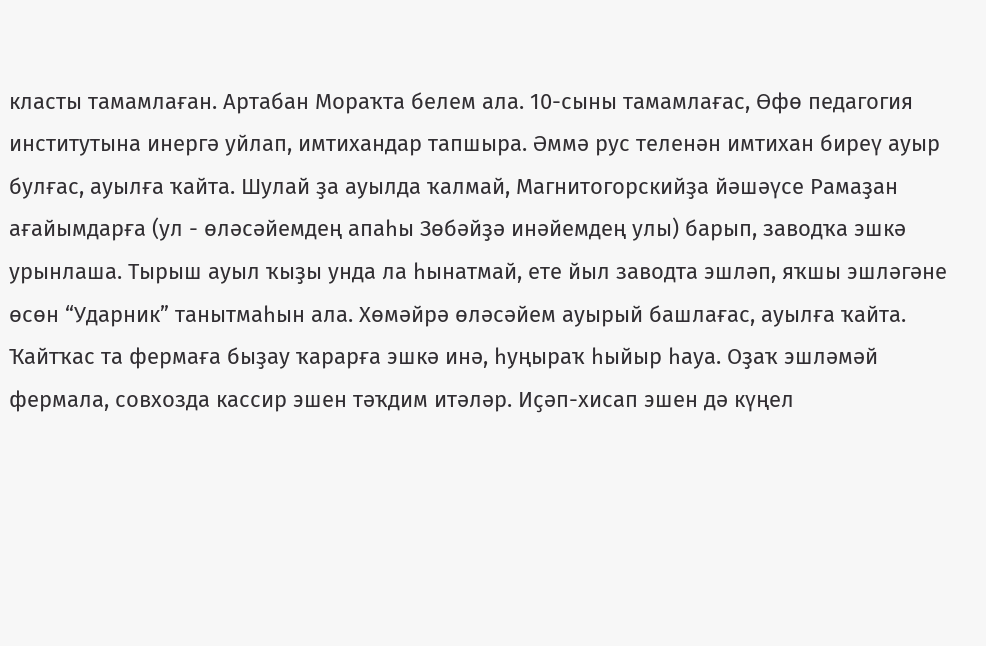класты тамамлаған. Артабан Мораҡта белем ала. 10-сыны тамамлағас, Өфө педагогия институтына инергә уйлап, имтихандар тапшыра. Әммә рус теленән имтихан биреү ауыр булғас, ауылға ҡайта. Шулай ҙа ауылда ҡалмай, Магнитогорскийҙа йәшәүсе Рамаҙан ағайымдарға (ул - өләсәйемдең апаһы Зөбәйҙә инәйемдең улы) барып, заводҡа эшкә урынлаша. Тырыш ауыл ҡыҙы унда ла һынатмай, ете йыл заводта эшләп, яҡшы эшләгәне өсөн “Ударник” танытмаһын ала. Хөмәйрә өләсәйем ауырый башлағас, ауылға ҡайта. Ҡайтҡас та фермаға быҙау ҡарарға эшкә инә, һуңыраҡ һыйыр һауа. Оҙаҡ эшләмәй фермала, совхозда кассир эшен тәҡдим итәләр. Иҫәп-хисап эшен дә күңел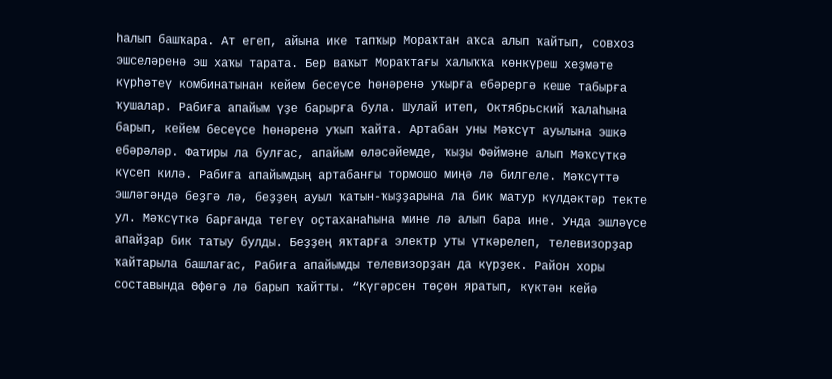һалып башҡара. Ат егеп, айына ике тапҡыр Мораҡтан аҡса алып ҡайтып, совхоз эшселәренә эш хаҡы тарата. Бер ваҡыт Мораҡтағы халыҡҡа көнкүреш хеҙмәте күрһәтеү комбинатынан кейем бесеүсе һөнәренә уҡырға ебәрергә кеше табырға ҡушалар. Рабиға апайым үҙе барырға була. Шулай итеп, Октябрьский ҡалаһына барып, кейем бесеүсе һөнәренә уҡып ҡайта. Артабан уны Мәҡсүт ауылына эшкә ебәрәләр. Фатиры ла булғас, апайым өләсәйемде, ҡыҙы Фәймәне алып Мәҡсүткә күсеп килә. Рабиға апайымдың артабанғы тормошо миңә лә билгеле. Мәҡсүттә эшләгәндә беҙгә лә, беҙҙең ауыл ҡатын-ҡыҙҙарына ла бик матур күлдәктәр текте ул. Мәҡсүткә барғанда тегеү оҫтаханаһына мине лә алып бара ине. Унда эшләүсе апайҙар бик татыу булды. Беҙҙең яҡтарға электр уты үткәрелеп, телевизорҙар ҡайтарыла башлағас, Рабиға апайымды телевизорҙан да күрҙек. Район хоры составында Өфөгә лә барып ҡайтты. “Күгәрсен төҫөн яратып, күктән кейә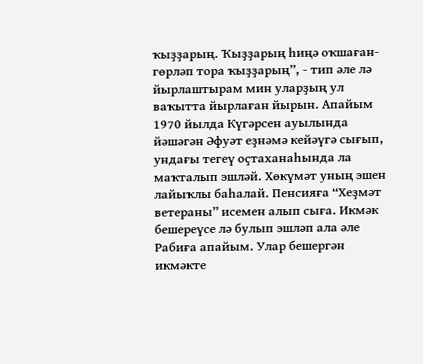ҡыҙҙарың. Ҡыҙҙарың һиңә оҡшаған- гөрләп тора ҡыҙҙарың”, - тип әле лә йырлаштырам мин уларҙың ул ваҡытта йырлаған йырын. Апайым 1970 йылда Күгәрсен ауылында йәшәгән Әфуәт еҙнәмә кейәүгә сығып, ундағы тегеү оҫтаханаһында ла маҡталып эшләй. Хөкүмәт уның эшен лайыҡлы баһалай. Пенсияға “Хеҙмәт ветераны” исемен алып сыға. Икмәк бешереүсе лә булып эшләп ала әле Рабиға апайым. Улар бешергән икмәкте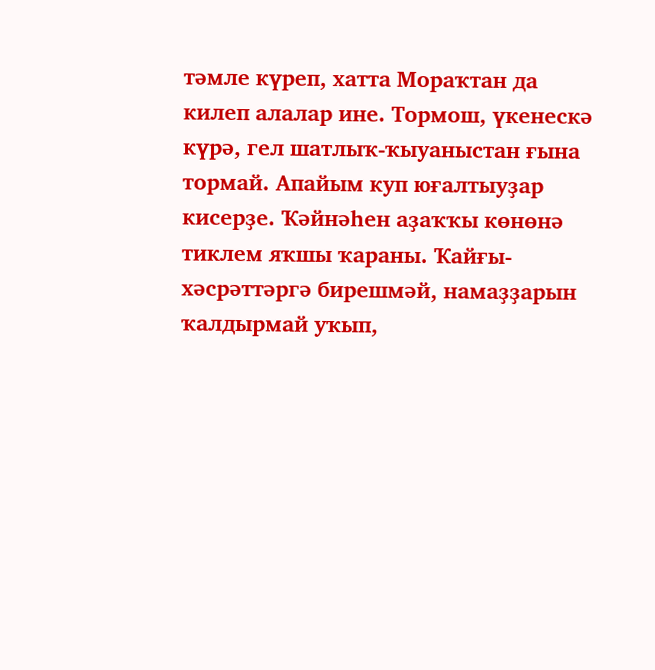тәмле күреп, хатта Мораҡтан да килеп алалар ине. Тормош, үкенескә күрә, гел шатлыҡ-ҡыуаныстан ғына тормай. Апайым куп юғалтыуҙар кисерҙе. Ҡәйнәһен аҙаҡҡы көнөнә тиклем яҡшы ҡараны. Ҡайғы- хәсрәттәргә бирешмәй, намаҙҙарын ҡалдырмай уҡып,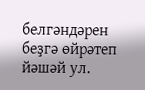белгәндәрен беҙгә өйрәтеп йәшәй ул.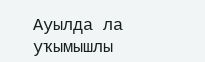Ауылда ла уҡымышлы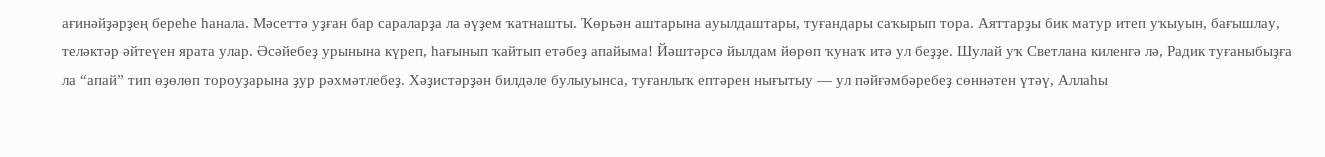ағинәйҙәрҙең береһе һанала. Мәсеттә уҙған бар сараларҙа ла әүҙем ҡатнашты. Ҡөрьән аштарына ауылдаштары, туғандары саҡырып тора. Аяттарҙы бик матур итеп уҡыуын, бағышлау, теләктәр әйтеүен ярата улар. Әсәйебеҙ урынына күреп, һағынып ҡайтып етәбеҙ апайыма! Йәштәрсә йылдам йөрөп ҡунаҡ итә ул беҙҙе. Шулай уҡ Светлана киленгә лә, Радик туғаныбыҙға ла “апай” тип өҙөлөп тороуҙарына ҙур рәхмәтлебеҙ. Хәҙистәрҙән билдәле булыуынса, туғанлыҡ ептәрен нығытыу — ул пәйғәмбәребеҙ сөннәтен үтәү, Аллаһы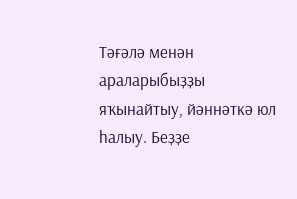Тәғәлә менән араларыбыҙҙы яҡынайтыу, йәннәткә юл һалыу. Беҙҙе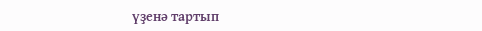үҙенә тартып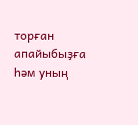торған апайыбыҙға һәм уның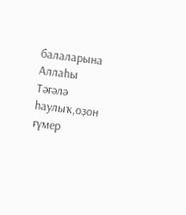балаларына Аллаһы Тәғәлә һаулыҡ,оҙон ғүмер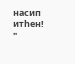насип итһен! "